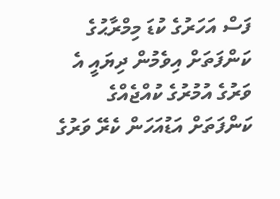ފަސް އަހަރުގެ ކުޑަ މިމްރާޙުގެ ކަންފަތަށް އިވެމުން ދިޔައީ އެ ވަރުގެ އުމުރުގެ ކުއްޖެއްގެ ކަންފަތަށް އަޑުއަހަން ކެރޭ ވަރުގެ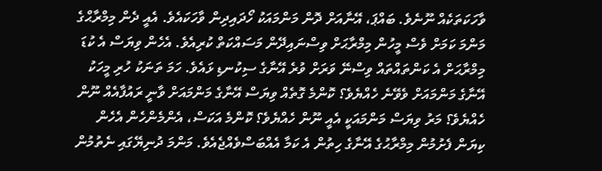ވާހަކަތަކެއް ނޫނެވެ. ބައްޕަ، އޭނާއަށް ދޮން މަންމައަކު ހޯދައިދިން ވާހަކައެވެ. އެއީ ދެން މިމްރާޙްގެ މަންމަ ކަމަށް ވެސް މީހުން މިމްރާޙަށް ވިސްނައިދޭން މަސައްކަތް ކުރިއެވެ. އެހެން ވިޔަސް އެ ކުޑަ މިމްރާޙަށް އެ ކަންތައްތައް ވިސްނޭ ވަރަށް ވުރެ އޭނާގެ ސިކުނޑި ޅައެވެ. ހަމަ ތަނަކު ހުރި މީހަކު އޭނާގެ މަންމައަށް ވެވޭނެ ހެއްޔެވެ؟ ކޮންމެ ގޮތެއް ވިޔަސް އޭނާގެ މަންމައަށް ވާނީ ރައުފާއެއް ނޫން ހެއްޔެވެ؟ މަރު ވިޔަސް މަންމައަކީ އެއީ ނޫން ހެއްޔެވެ؟ ކޮންމެ އަކަސް، އެންމެންހެން އެހެން ކިޔަން ފެށުމުން މިމްރާޙުގެ އޭނާގެ ހިތުން އެ ކަމާ އެއްބަސްވެއްޖެއެވެ. މަންމަ ދުނިޔޭގައި ނެތުމުން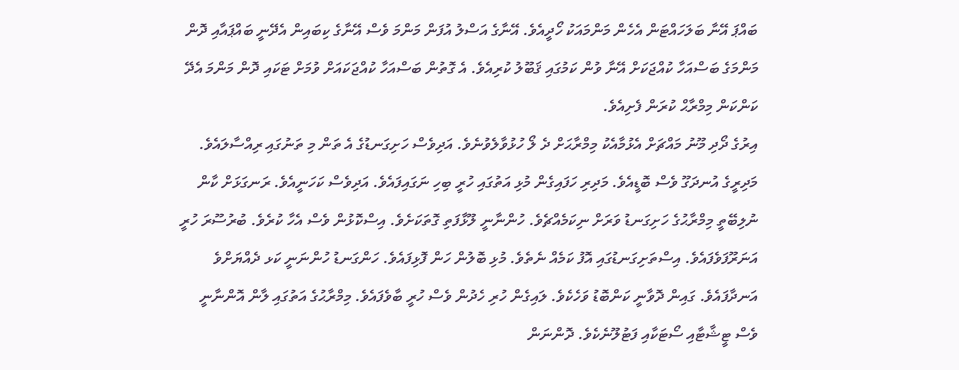ބައްޕަ އޭނާ ބަލަހައްޓަން އެހެން މަންމައަކު ހޯދީއެވެ. އޭނާގެ އަސްލު އުފަން މަންމަ ވެސް އޭނާގެ ކިބައިން އެދޭނީ ބައްޕައާއި ދޮން މަންމަގެ ބަސްއަހާ ކުއްޖަކަށް އޭނާ ވުން ކަމުގައި ޤަބޫލު ކުރިއެވެ. އެ ގޮތުން ބަސްއަހާ ކުއްޖަކައަށް ވުމަށް ޓަކައި ދޮން މަންމަ އެދޭ ކަންކަން މިމްރާޙް ކުރަން ފެށިއެވެ.
އިރުގެ ދޯދި މޫނު މައްޗަށް އެޅުމާއެކު މިމްރާޙަށް ދެ ލޯ ހުޅުވާލެވުނެވެ. އަދިވެސް ހަށިގަނޑުގެ އެ ތަން މި ތަނުގައި ރިއްސާލައެވެ. މަދިރީގެ އުނދަގޫ ވެސް ބޮޑީއެވެ. މަދިރި ހަފައިގެން މުޅި އަތުގައި ހުރީ ބިހި ނަގައިފައެވެ. އަދިވެސް ކަހަނީއެވެ. ރަނގަޅަށް ކާން ނުލިބޭތީ މިމްރާޙުގެ ހަށިގަނޑު ވަރަށް ނިކަމެއްޗެވެ. ހުންނާނީ ލޫޅާފަތި ގޮތަކަށެވެ. އިސްކޮޅުން ވެސް އެހާ ކުރެވެ. ބުރުސޫރަ ހުރީ އަނަރޫފަވެފައެވެ. އިސްތަށިގަނޑުގައި އޮފު ކަމެއް ނެތެވެ. މުޅި ބޮލުން ހަން ފޮޅިފައެވެ. ހަންގަނޑު ހުންނަނީ ކަޅ ދެއްޔަށްވެ އަނދާފައެވެ. ގައިން ދޮވާނީ ކަންބޮޑު ވަހެކެވެ. ލައިގެން ހުރި ހެދުން ވެސް ހުރީ ބާވެފައެވެ. މިމްރާޙުގެ އަތުގައި ލާން އޮންނާނީ ވެސް ޓީޝާޓާއި ސޯޓަކާއި ފަޓުލޫނެކެވެ. ދޮންނަން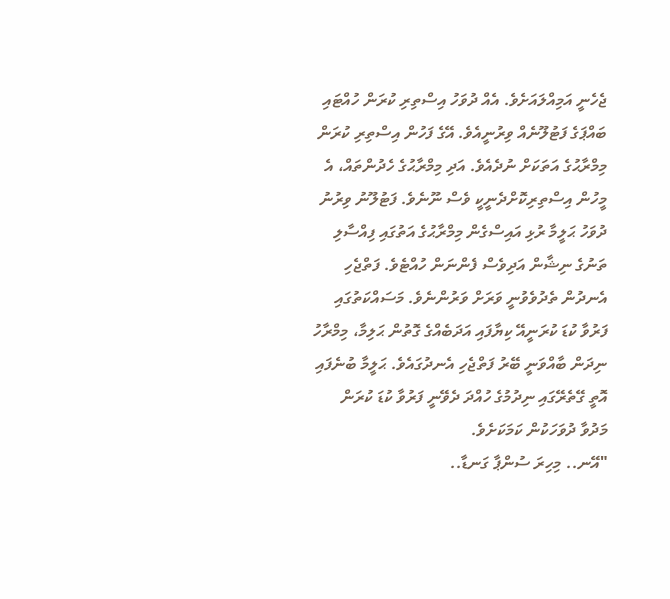ޖެހެނީ އަމިއްލައަށެވެ. އެއް ދުވަހު އިސްތިރި ކުރަން ހުއްޓައި ބައްޕަގެ ފަޓުލޫނެއް ވިރުނީއެވެ. އޭގެ ފަހުން އިސްތިރި ކުރަން މިމްރާޙުގެ އަތަކަށް ނުދެއެވެ. އަދި މިމްރާޙުގެ ހެދުންތައް، އެ މީހުން އިސްތިރިކޮށްދެނީކީ ވެސް ނޫނެވެ. ފަޓުލޫނު ވިރުނު ދުވަހު ޙަލީމާ ރުޅި އައިސްގެން މިމްރާޙުގެ އަތުގައި ފިއްސާލި ތަނުގެ ނިޝާން އަދިވެސް ފެންނަން ހުއްޓެވެ. ފަތްޖެހި އެނދުން ތެދުވެވުނީ ވަރަށް ވަރުންނެވެ. މަސައްކަތުގައި ފަރުވާ ކުޑަ ކުރަނީއޭ ކިޔާފައި އަދަބެއްގެ ގޮތުން ޙަލިމާ، މިމްރާހު ނިދަން ބާއްވަނީ ބޭރު ފަތްޖެހި އެނދުގައެވެ. ޙަލީމާ ބުނެފައި އޮތީ ގޭތެރޭގައި ނިދުމުގެ ހުއްދަ ދެވޭނީ ފަރުވާ ކުޑަ ކުރަން މަދުވާ ދުވަހަކުން ކަމަކަށެވެ.
"އޭނ.. މިހިރަ ސުންޕާ ގަނޑާ..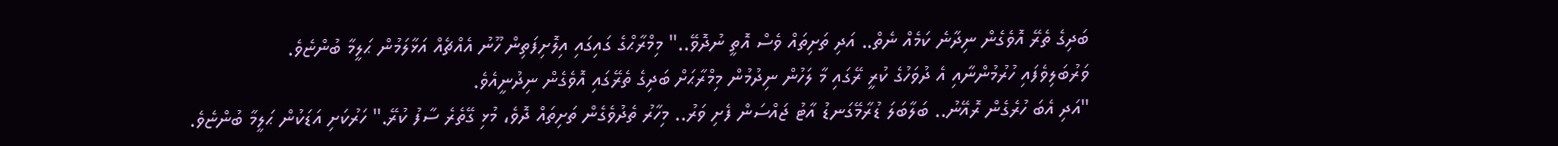ބަދިގެ ތެރޭ އޮވެގެން ނިދާނެ ކަމެއް ނެތް.. އަދި ތަށިތައް ވެސް އޮތީ ނުދޮވޭ.." މިމްރާޙްގެ ގައިގައި އިލޮށިފަތިން ހޫނު އެއްޗެއް އަޅާލަމުން ޙަލީމާ ބުންޏެވެ.
ވަރުބަލިވެފައި ހުރުމުންނާއި އެ ދުވަހުގެ ކުރީ ރޭގައި މާ ލަހުން ނިދުމުން މިމްރާޙަށް ބަދިގެ ތެރޭގައި އޮވެގެން ނިދުނީއެވެ.
"އަދި އެބަ ހުރެގެން ރޮއޭނު.. ބަލާބަލަ ޑުރާމޭގަނޑު އާޓު ޖައްސަން ފެށި ވަރު.. މިހާރު ތެދުވެގެން ތަށިތައް ދޮވެ، މުޅި ގޭތެރެ ސާފު ކުރޭ." ހަރުކަށި އަޑަކުން ޙަލީމާ ބުންޏެވެ.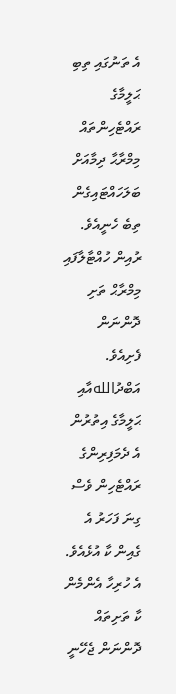އެ ތަނުގައި ތިބި ޙަލީމާގެ ރައްޓެހިންތައް މިމްރާޙާ ދިމާއަށް ބަލަހައްޓައިގެން ތިބެ ހެނީއެވެ. ރުއިން ހުއްޓާލާފައި މިމްރާޙް ތަށި ދޮންނަން ފެށިއެވެ. އަބްދުاللهއާއި ޙަލީމާގެ އިތުރުން އެ ދެމަފިރިންގެ ރައްޓެހިން ވެސް ގިނަ ފަހަރު އެ ގެއިން ކާ އުޅެއެވެ. އެ ހުރިހާ އެންމެން ކާ ތަށިތައް ދޮންނަން ޖެހޭނީ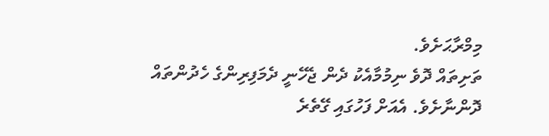މިމްރާޙަށެވެ.
ތަށިތައް ދޮވެ ނިމުމާއެކު ދެން ޖެހޭނީ ދެމަފިރިންގެ ހެދުންތައް ދޮންނާށެވެ. އެއަށް ފަހުގައި ގޭތެރެ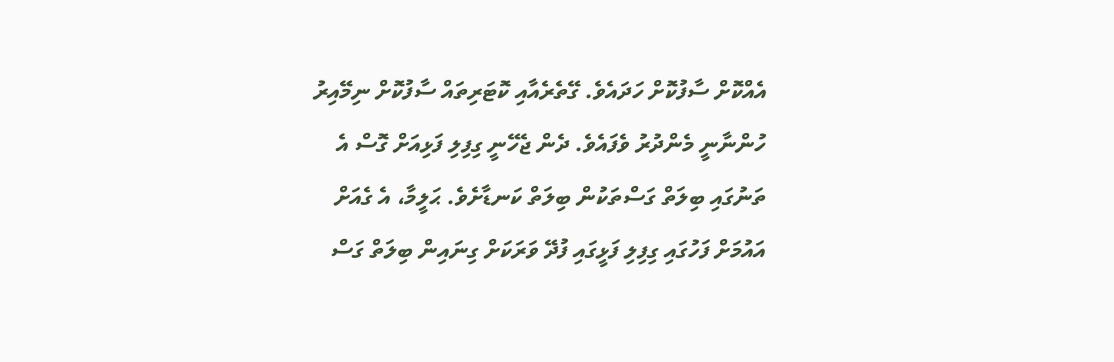އެއްކޮށް ސާފުކޮށް ހަދައެވެ. ގޭތެރެއާއި ކޮޓަރިތައް ސާފުކޮށް ނިމޭއިރު ހުންނާނީ މެންދުރު ވެފައެވެ. ދެން ޖެހޭނީ ގިފިލި ފަޅިއަށް ގޮސް އެ ތަނުގައި ބިލަތް ގަސްތަކުން ބިލަތް ކަނޑާށެވެ. ޙަލީމާ، އެ ގެއަށް އައުމަށް ފަހުގައި ގިފިލި ފަޅީގައި ފުދޭ ވަރަކަށް ގިނައިން ބިލަތް ގަސް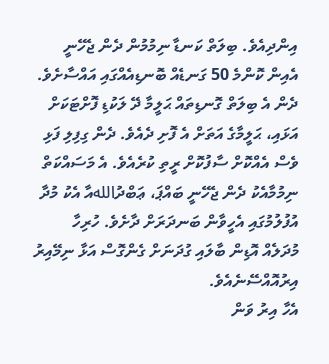އިންދިއެވެ. ބިލަތް ކަނޑާ ނިމުމުން ދެން ޖެހޭނީ އެއިން ކޮންމެ 50 ގަނޑެއް ބޮނޑިއެއްގައި އައްސާށެވެ. ދެން އެ ބިލަތް ގޮނޑިތައް ޙަލީމާ ދޭ ލަކުޑި ފޮށްޓަކަށް އަޅައި، ޙަލީމާގެ އަތަށް އެ ފޮށި ދެއެވެ. ދެން ގިފިލި ފަޅި ވެސް އެއްކޮށް ސާފުކޮށް ރީތި ކުރެއެވެ. އެ މަސައްކަތް ނިމުމާއެކު ދެން ޖެހޭނީ ބައްޕަ، ޢަބްދުاللهއާ އެކު މުދާ އުފުލުމުގައި އެހީވާން ބަނދަރަށް ދާށެވެ. ހުރިހާ މުދަލެއް އޮޑިން ބާލައި ގުދަނަށް ގެންގޮސް އަޅާ ނިމޭއިރު އިރުއޮއްސޭނެއެވެ.
އެހާ އިރު ވަން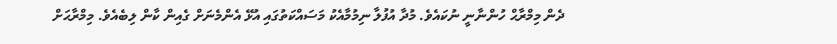ދެން މިމްރާޙް ހުންނާނީ ނުކައެވެ. މުދާ އުފުލާ ނިމުމާއެކު މަސައްކަތުގައި އުޅޭ އެންމެނަށް ގެއިން ކާން ލިބެއެވެ. މިމްރާޙަށް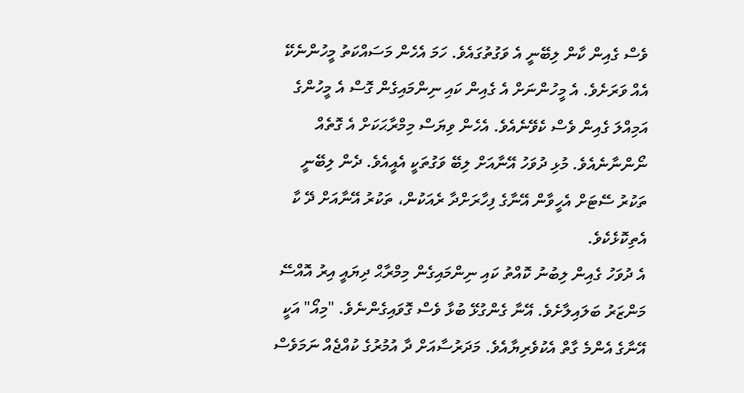ވެސް ގެއިން ކާން ލިބޭނީ އެ ވަގުތުގައެވެ. ހަމަ އެހެން މަސައްކަތު މީހުންނެކޭ އެއް ވަރަށެވެ. އެ މީހުންނަށް އެ ގެއިން ކައި ނިންމައިގެން ގޮސް އެ މީހުންގެ އަމިއްލަ ގެއިން ވެސް ކެވޭނެއެވެ. އެހެން ވިޔަސް މިމްރާޙަކަށް އެ ގޮތެއް ނޯންނާނެއެވެ. މުޅި ދުވަހު އޭނާއަށް ލިބޭ ވަގުތަކީ އެއީއެވެ. ދެން ލިބޭނީ ތަކުރު ސޭޓަށް އެހީވާން އޭނާގެ ފިހާރަށްދާ ރެއަކުން، ތަކުރު އޭނާއަށް ދޭ ކާ އެތިކޮޅެކެވެ.
އެ ދުވަހު ގެއިން ލިބުނު ކޮއްތު ކައި ނިންމައިގެން މިމްރާޙް ދިޔައީ އިރު އޮއްސޭ މަންޒަރު ބަލައިލާށެވެ. އޭނާ ގެންގުޅޭ ބުޅާ ވެސް ގޮވައިގެންނެވެ. "މިއޯ" އަކީ އޭނާގެ އެންމެ ގާތް އެކުވެރިޔާއެވެ. މަދަރުސާއަށް ދާ އުމުރުގެ ކުއްޖެއް ނަމަވެސް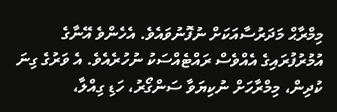މިމްރާޙް މަދަރުސާއަކަށް ނުފޮނުވައެވެ. އެހެންވެ އޭނާގެ އުމުރުފުރައިގެ އެއްވެސް ރައްޓެއްސަކު ނުހުރެއެވެ. އެ ވަރުގެ ގިނަ ކުދިން، މިމްރާހަށް ނުކިޔަވާ ސަންގޯރު، ހަޑި ގިއްލާ،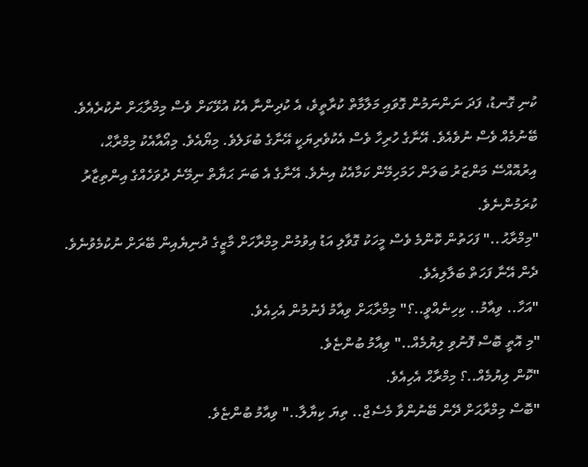ކުނި ގޮނޑު، ފަދަ ނަންނަމުން ގޮވައި މަލާމާތް ކުރާތީވެ، އެ ކުދިންނާ އެކު އުޅޭކަށް ވެސް މިމްރާޙަށް ނުކުރެއެވެ. ބޭނުމެއް ވެސް ނުވެއެވެ. އޭނާގެ ހުރިހާ ވެސް އެކުވެރިޔަކީ އޭނާގެ ބުޅަލެވެ. މިޔޯއެވެ. މިއޯއާއެކު މިމްރާޙް، އިރުއޮއްސޭ މަންޒަރު ބަލަން ހަމަހިމޭން ކަމާއެކު އިނެވެ. އޭނާގެ އެ ބަނަ ޙަޔާތް ނިމޭނެ ދުވަހެއްގެ އިންތިޒާރު ކުރަމުންނެވެ.
"މިމްރާޙު.." ފަހަތުން ކޮންމެ ވެސް މީހަކު ގޮވާލި އަޑު އިވުމުން މިމްރާހަށް މާޒީގެ ދުނިޔެއިން ބޭރަށް ނުކުމެވުނެވެ. ދެން އޭނާ ފަހަތް ބަލާލިއެވެ.
"އަހާ.. ވިއާމު.. ކިހިނެއްވީ..؟" މިމްރާޙަށް ވިއާމު ފެނުމުން އެހިއެވެ.
"މި އޮތީ ބޮސް ފޮނުވި ލިޔުމެއް.." ވިއާމު ބުންޏެވެ.
"ކޮން ލިޔުމެއް..؟ މިމްރާޙް އެހިއެވެ.
"ބޮސް މިމްރާޙަށް ދޭން ބޭނުންވާ މެސެޖް.. ތިޔަ ކިޔާލާ.." ވިއާމު ބުންޏެވެ.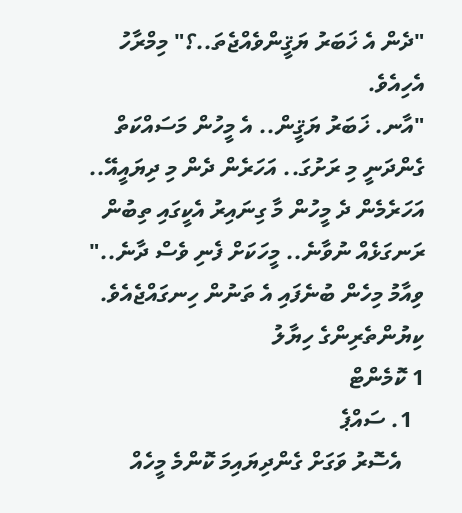"ދެން އެ ޚަބަރު ޔަޤީންވެއްޖެތަ..؟" މިމްރާހު އެހިއެވެ.
"އާނ. ޚަބަރު ޔަޤީން.. އެ މީހުން މަސައްކަތް ގެންދަނީ މި ރަށުގަ.. އަހަރެން ދެން މި ދިޔައީއޭ.. އަހަރެމެން ދެ މީހުން މާ ގިނައިރު އެކީގައި ތިބުން ރަނގަޅެއް ނުވާނެ.. މީހަކަށް ފެނި ވެސް ދާނެ.." ވިއާމު މިހެން ބުނެފައި އެ ތަނުން ހިނގައްޖެއެވެ.
ކިޔުންތެރިންގެ ހިޔާލު
1 ކޮމެންޓް
  1. ސައްޕެ
    އެސޮރު ވަގަށް ގެންދިޔައިމަ ކޮންމެ މީހެއް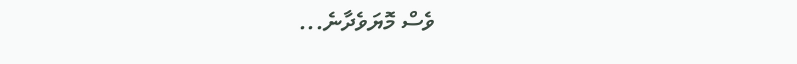ވެސް މޮޔަވެދާނެ...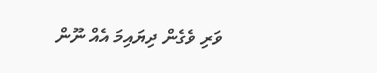ވަރި ވެގެން ދިޔައިމަ އެއް ނޫން